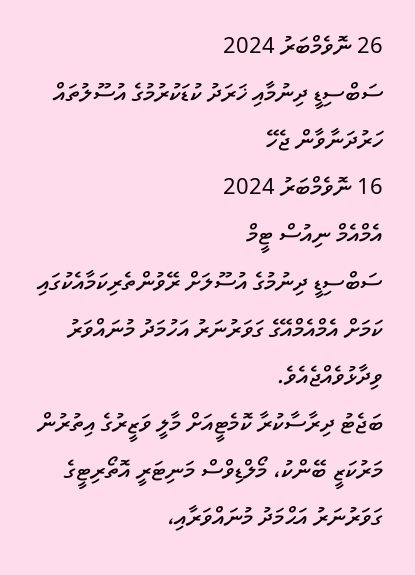26 ނޮވެމްބަރު 2024
ސަބްސިޑީ ދިނުމާއި ޚަރަދު ކުޑަކުރުމުގެ އުސޫލުތައް ހަރުދަނާވާން ޖެހޭ
16 ނޮވެމްބަރު 2024
އެމްއެމް ނިއުސް ޓީމް
ސަބްސިޑީ ދިނުމުގެ އުސޫލަށް ރޭވުންތެރިކަމާއެކުގައި ކަމަށް އެމްއެމްއޭގެ ގަވަރުނަރު އަހުމަދު މުނައްވަރު ވިދާޅުވެއްޖެއެވެ.
ބަޖެޓު ދިރާސާކުރާ ކޮމެޓީއަށް މާލީ ވަޒީރުގެ އިތުރުން މަރުކަޒީ ބޭންކު، މޯލްޑިވްސް މަނިޓަރީ އޮތޯރިޓީގެ ގަވަރުނަރު އަޙްމަދު މުނައްވަރާއި،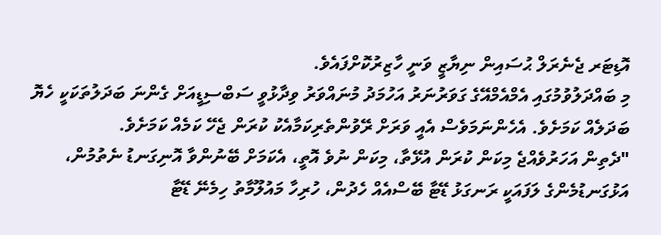އޮޑިޓަރ ޖެނެރަލް ޙުސައިން ނިޔާޒީ ވަނީ ހާޒިރުކޮށްފައެވެ.
މި ބައްދަލުވުމުގައި އެމްއެމްއޭގެ ގަވަރުނަރު އަހުމަދު މުނައްވަރު ވިދާޅުވީ ސަބްސިޑީއަށް ގެންނަ ބަދަލުތަކަކީ ހެޔޮ ބަދަލެއް ކަމަށެވެ. އެހެންނަމަވެސް އެއީ ވަރަށް ރޭވުންތެރިކަމާއެކު ކުރަން ޖެހޭ ކަމެއް ކަމަށެވެ.
"ދެތިން އަހަރުވެއްޖެ މިކަން ކުރަން އުޅޭތާ، މިކަން ނުވެ އޮތީ، އެކަމަށް ބޭނުންވާ އޮނިގަނޑު ނެތުމުން، އަޅުގަނޑުމެންގެ ލަފައަކީ ރަނގަޅު ޑޭޓާ ބޭސްއެއް ހެދުން، ހުރިހާ މައުލޫމާތު ހިމެނޭ ޑޭޓާ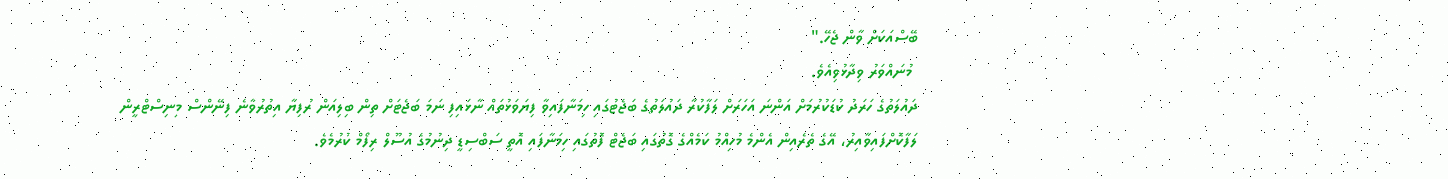ބޭސްއަކަށް ވާން ޖެހޭ."
 މުނައްވަރު ވިދާޅުވިއެވެ.
ދައުލަތުގެ ހަރަދު ކުޑަކުރުމަށް އަންނަ އަހަރަށް ލަފާކުރާ ދައުލަތުގެ ބަޖެޓުގައި ހިމަނާފައިވާ ފިޔަވަޅުތައް ނާޅައިފި ނަމަ ބަޖެޓަށް ތިން ބިލިއަން ރުފިޔާ އިތުރުވާނެ ފިނޭންސް މިނިސްޓްރީން ލަފާކޮށްފައިވާއިރު، އޭގެ ތެރެއިން އެންމެ މުހިއްމު ކަމެއްގެ ގޮތުގައި ބަޖެޓް ފޮތުގައި ހިމަނާފައި އޮތީ ސަބްސިޑީ ދިނުމުގެ އުސޫލް ރިފޯމް ކުރުމެވެ.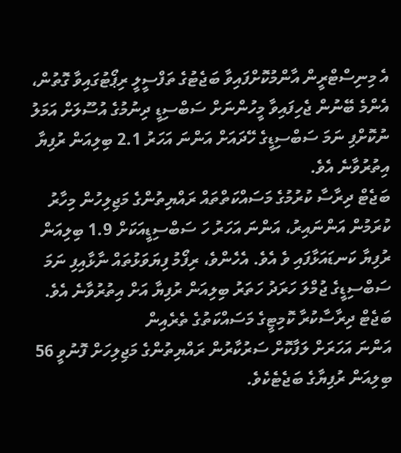އެ މިނިސްޓްރީން އާންމުކޮށްފައިވާ ބަޖެޓުގެ ތަފްސީލީ ރިޕޯޓުގައިވާ ގޮތުން، އެންމެ ބޭނުން ޖެހިފައިވާ މީހުންނަށް ސަބްސިޑީ ދިނުމުގެ އުސޫލަށް އަމަލު ނުކޮށްފި ނަމަ ސަބްސިޑީގެ ހޭދައަށް އަންނަ އަހަރު 2.1 ބިލިއަން ރުފިޔާ އިތުރުވާނެ އެވެ.
ބަޖެޓް ދިރާސާ ކުރުމުގެ މަސައްކަތްތައް ރައްޔިތުންގެ މަޖިލިހުން މިހާރު ކުރަމުން އަންނައިރު، އަންނަ އަހަރު ހަ ސަބްސިޑީއަކަށް 1.9 ބިލިއަން ރުފިޔާ ކަނޑައަޅާފައި ވެ އެވެ. އެހެންވެ، ރިފޯމު ފިޔަވަޅުތައް ނާޅާއިފި ނަމަ ސަބްސިޑީގެ ޖުމްލަ ހަރަދު ހަތަރު ބިލިއަން ރުފިޔާ އަށް އިތުރުވާނެ އެވެ.
ބަޖެޓް ދިރާސާކުރާ ކޮމިޓީގެ މަސައްކަތުގެ ތެރެއިން
އަންނަ އަހަރަށް ލަފާކޮށް ސަރުކާރުން ރައްޔިތުންގެ މަޖިލިހަށް ފޮނުވީ 56 ބިލިއަން ރުފިޔާގެ ބަޖެޓެކެވެ.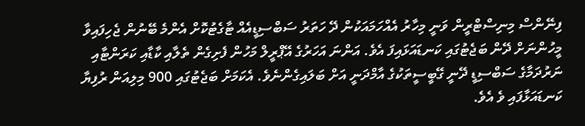ފިނޭންސް މިނިސްޓްރީން ވަނީ މިހާރު އެއްހަމައަކުން ދޭ ހަތަރު ސަބްސިޑީއެއް ޓާގެޓުކޮށް އެންމެ ބޭނުން ޖެހިފައިވާ މީހުންނަށް ދޭން ބަޖެޓުގައި ކަނޑައަޅައިފަ އެވެ. އަންނަ އަހަރުގެ އޭޕްރީލް މަހުން ފެށިގެން ތެލާއި ކާޑާއި ކަރަންޓާއި ނަރުދަމާގެ ސަބްސިޑީ ދޭނީ ގޭބީސީތަކުގެ އާމްދަނީ އަށް ބަލައިގެންނެވެ. އެކަމަށް ބަޖެޓުގައި 900 މިލިއަން ރުފިޔާ ކަނޑައަޅާފައި ވެ އެވެ.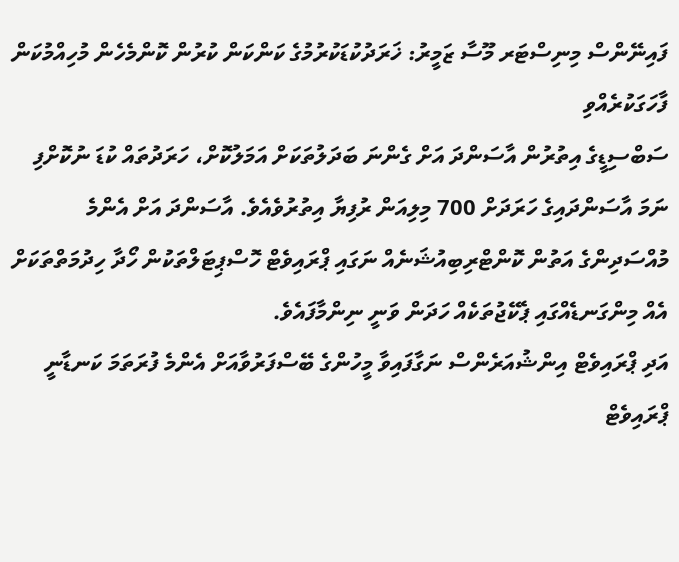ފައިނޭންސް މިނިސްޓަރ މޫސާ ޒަމީރު: ޚަރަދުކުޑަކުރުމުގެ ކަންކަން ކުރުން ކޮންމެހެން މުހިއްމުކަން ފާހަގަކުރެއްވި
ސަބްސިޑީގެ އިތުރުން އާސަންދަ އަށް ގެންނަ ބަދަލުތަކަށް އަމަލުކޮށް، ހަރަދުތައް ކުޑަ ނުކޮށްފި ނަމަ އާސަންދައިގެ ހަރަދަށް 700 މިލިއަން ރުފިޔާ އިތުރުވެއެވެ. އާސަންދަ އަށް އެންމެ މުއްސަދިންގެ އަތުން ކޮންޓްރިބިއުޝަނެއް ނަގައި ޕްރައިވެޓް ހޮސްޕިޓަލްތަކުން ހޯދާ ހިދުމަތްތަކަށް އެއް މިންގަނޑެއްގައި ޕެކޭޖުތަކެއް ހަދަން ވަނީ ނިންމާފައެވެ.
އަދި ޕްރައިވެޓް އިންޝުއަރެންސް ނަގާފައިވާ މީހުންގެ ބޭސްފަރުވާއަށް އެންމެ ފުރަތަމަ ކަނޑާނީ ޕްރައިވެޓް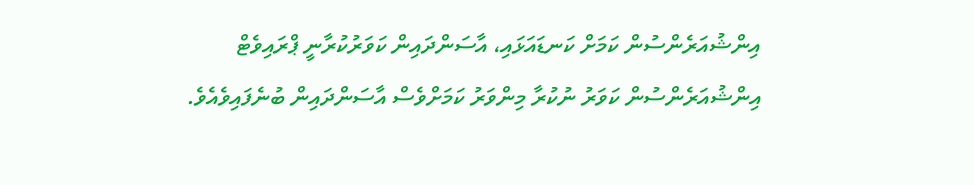އިންޝުއަރެންސުން ކަމަށް ކަނޑައަޅައި، އާސަންދައިން ކަވަރުކުރާނީ ޕްރައިވެޓް އިންޝުއަރެންސުން ކަވަރު ނުކުރާ މިންވަރު ކަމަށްވެސް އާސަންދައިން ބުނެފައިވެއެވެ.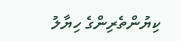ކިޔުންތެރިންގެ ހިޔާލު